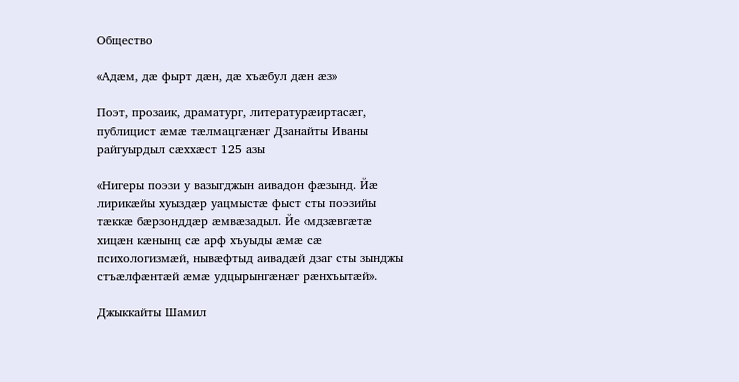Общество

«Адæм, дæ фырт дæн, дæ хъæбул дæн æз»

Поэт, прозаик, драматург, литературæиртасæг, публицист æмæ тæлмацгæнæг Дзанайты Иваны райгуырдыл сæххæст 125 азы

«Нигеры поэзи у вазыгджын аивадон фæзынд. Йæ лирикæйы хуыздæр уацмыстæ фыст сты поэзийы тæккæ бæрзонддæр æмвæзадыл. Йе ‹мдзæвгæтæ хицæн кæнынц сæ арф хъуыды æмæ сæ психологизмæй, нывæфтыд аивадæй дзаг сты зынджы стъæлфæнтæй æмæ удцырынгæнæг рæнхъытæй».

Джыккайты Шамил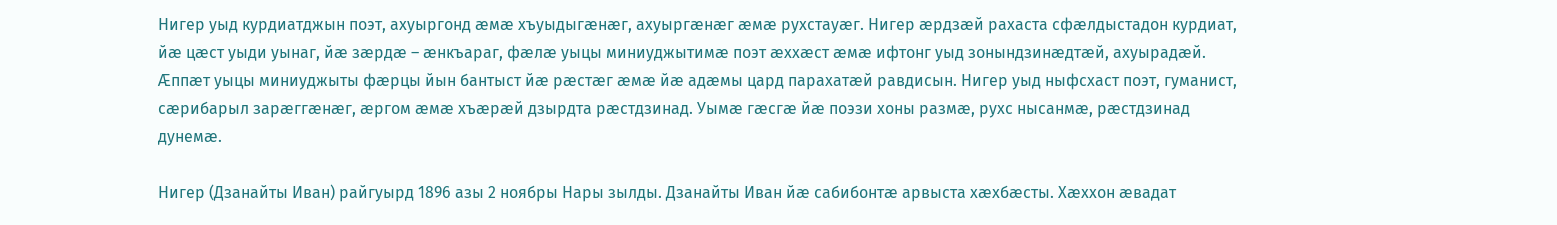Нигер уыд курдиатджын поэт, ахуыргонд æмæ хъуыдыгæнæг, ахуыргæнæг æмæ рухстауæг. Нигер æрдзæй рахаста сфæлдыстадон курдиат, йæ цæст уыди уынаг, йæ зæрдæ – æнкъараг, фæлæ уыцы миниуджытимæ поэт æххæст æмæ ифтонг уыд зонындзинæдтæй, ахуырадæй. Æппæт уыцы миниуджыты фæрцы йын бантыст йæ рæстæг æмæ йæ адæмы цард парахатæй равдисын. Нигер уыд ныфсхаст поэт, гуманист, сæрибарыл зарæггæнæг, æргом æмæ хъæрæй дзырдта рæстдзинад. Уымæ гæсгæ йæ поэзи хоны размæ, рухс нысанмæ, рæстдзинад дунемæ.

Нигер (Дзанайты Иван) райгуырд 1896 азы 2 ноябры Нары зылды. Дзанайты Иван йæ сабибонтæ арвыста хæхбæсты. Хæххон æвадат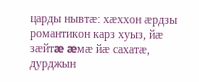царды нывтæ: хæххон æрдзы романтикон карз хуыз, йæ зæйтæ æмæ йæ сахатæ, дурджын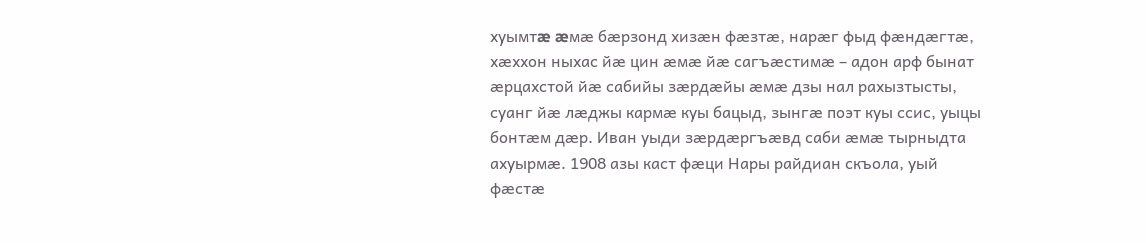хуымтæ æмæ бæрзонд хизæн фæзтæ, нарæг фыд фæндæгтæ, хæххон ныхас йæ цин æмæ йæ сагъæстимæ – адон арф бынат æрцахстой йæ сабийы зæрдæйы æмæ дзы нал рахызтысты, суанг йæ лæджы кармæ куы бацыд, зынгæ поэт куы ссис, уыцы бонтæм дæр. Иван уыди зæрдæргъæвд саби æмæ тырныдта ахуырмæ. 1908 азы каст фæци Нары райдиан скъола, уый фæстæ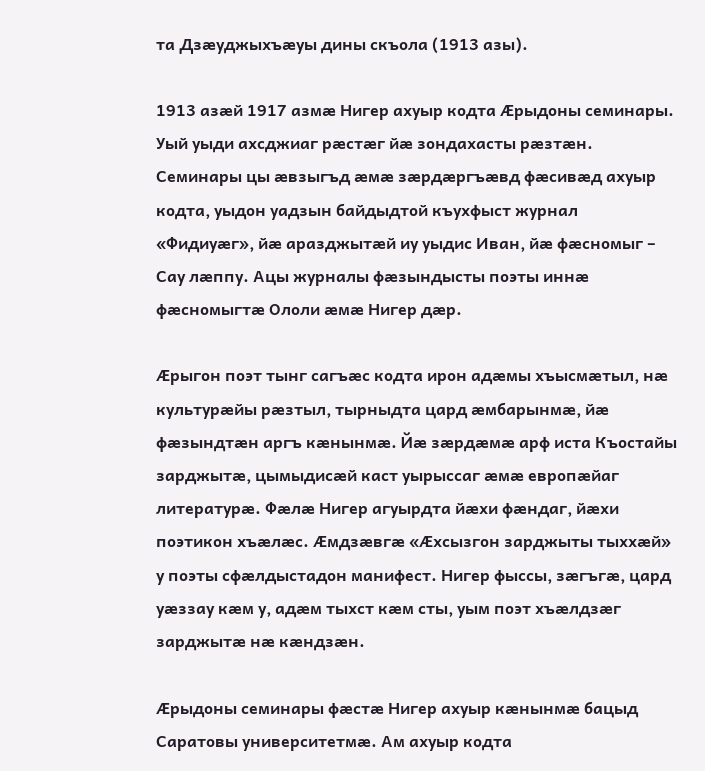та Дзæуджыхъæуы дины скъола (1913 азы).

1913 азæй 1917 азмæ Нигер ахуыр кодта Æрыдоны семинары. Уый уыди ахсджиаг рæстæг йæ зондахасты рæзтæн. Семинары цы æвзыгъд æмæ зæрдæргъæвд фæсивæд ахуыр кодта, уыдон уадзын байдыдтой къухфыст журнал «Фидиуæг», йæ аразджытæй иу уыдис Иван, йæ фæсномыг – Сау лæппу. Ацы журналы фæзындысты поэты иннæ фæсномыгтæ Ололи æмæ Нигер дæр.

Æрыгон поэт тынг сагъæс кодта ирон адæмы хъысмæтыл, нæ культурæйы рæзтыл, тырныдта цард æмбарынмæ, йæ фæзындтæн аргъ кæнынмæ. Йæ зæрдæмæ арф иста Къостайы зарджытæ, цымыдисæй каст уырыссаг æмæ европæйаг литературæ. Фæлæ Нигер агуырдта йæхи фæндаг, йæхи поэтикон хъæлæс. Æмдзæвгæ «Æхсызгон зарджыты тыххæй» у поэты сфæлдыстадон манифест. Нигер фыссы, зæгъгæ, цард уæззау кæм у, адæм тыхст кæм сты, уым поэт хъæлдзæг зарджытæ нæ кæндзæн.

Æрыдоны семинары фæстæ Нигер ахуыр кæнынмæ бацыд Саратовы университетмæ. Ам ахуыр кодта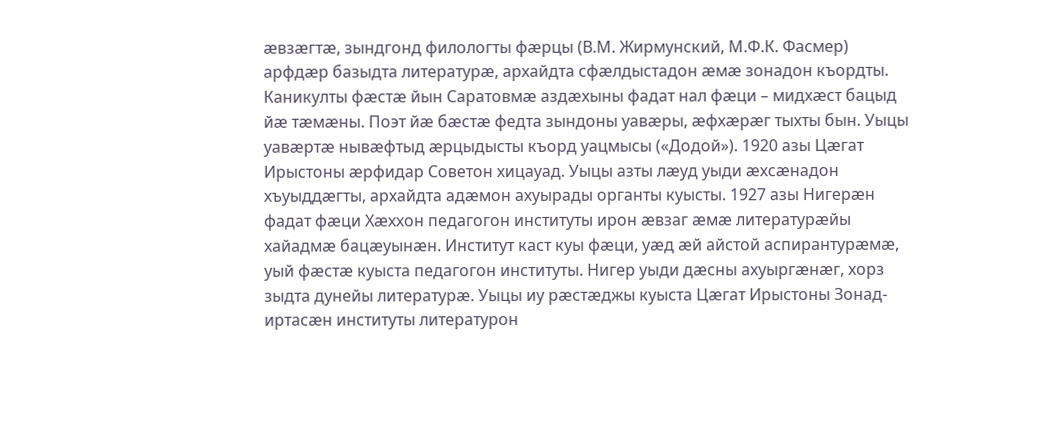æвзæгтæ, зындгонд филологты фæрцы (В.М. Жирмунский, М.Ф.К. Фасмер) арфдæр базыдта литературæ, архайдта сфæлдыстадон æмæ зонадон къордты. Каникулты фæстæ йын Саратовмæ аздæхыны фадат нал фæци – мидхæст бацыд йæ тæмæны. Поэт йæ бæстæ федта зындоны уавæры, æфхæрæг тыхты бын. Уыцы уавæртæ нывæфтыд æрцыдысты къорд уацмысы («Додой»). 1920 азы Цæгат Ирыстоны æрфидар Советон хицауад. Уыцы азты лæуд уыди æхсæнадон хъуыддæгты, архайдта адæмон ахуырады органты куысты. 1927 азы Нигерæн фадат фæци Хæххон педагогон институты ирон æвзаг æмæ литературæйы хайадмæ бацæуынæн. Институт каст куы фæци, уæд æй айстой аспирантурæмæ, уый фæстæ куыста педагогон институты. Нигер уыди дæсны ахуыргæнæг, хорз зыдта дунейы литературæ. Уыцы иу рæстæджы куыста Цæгат Ирыстоны Зонад-иртасæн институты литературон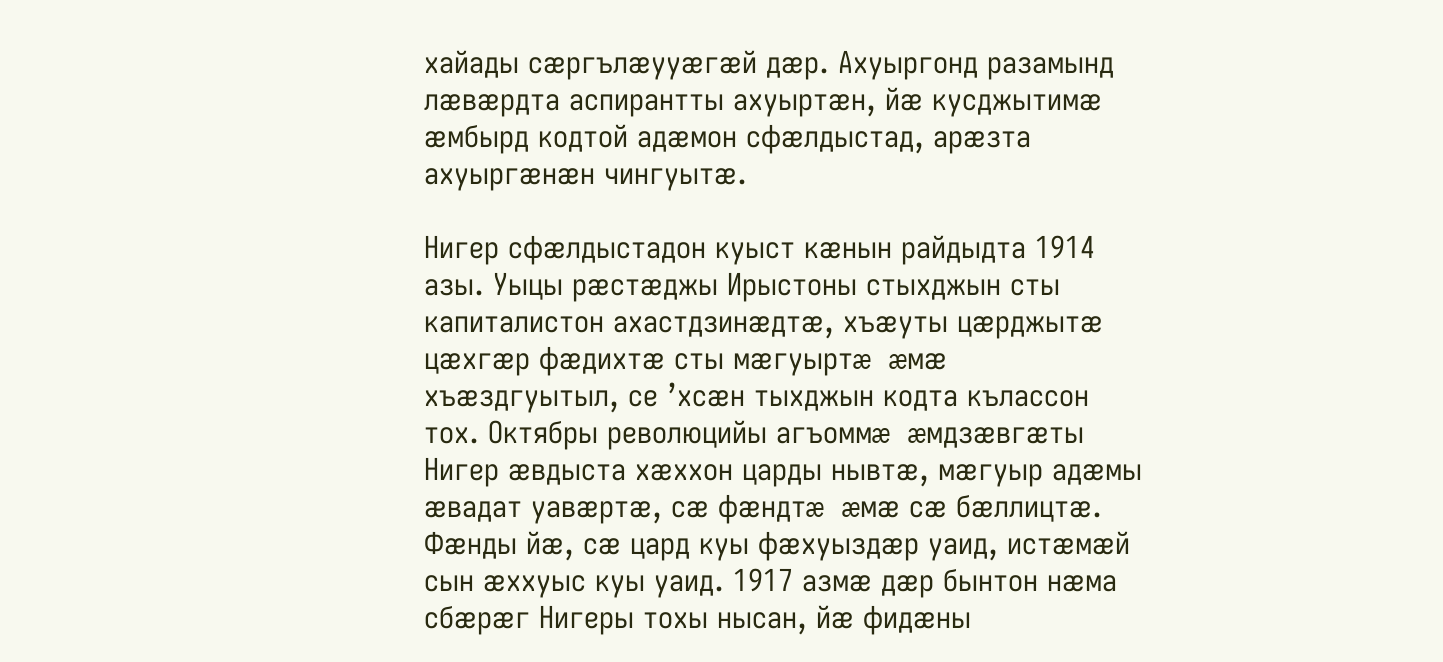хайады сæргълæууæгæй дæр. Ахуыргонд разамынд лæвæрдта аспирантты ахуыртæн, йæ кусджытимæ æмбырд кодтой адæмон сфæлдыстад, арæзта ахуыргæнæн чингуытæ.

Нигер сфæлдыстадон куыст кæнын райдыдта 1914 азы. Уыцы рæстæджы Ирыстоны стыхджын сты капиталистон ахастдзинæдтæ, хъæуты цæрджытæ цæхгæр фæдихтæ сты мæгуыртæ æмæ хъæздгуытыл, се ’хсæн тыхджын кодта кълассон тох. Октябры революцийы агъоммæ æмдзæвгæты Нигер æвдыста хæххон царды нывтæ, мæгуыр адæмы æвадат уавæртæ, сæ фæндтæ æмæ сæ бæллицтæ. Фæнды йæ, сæ цард куы фæхуыздæр уаид, истæмæй сын æххуыс куы уаид. 1917 азмæ дæр бынтон нæма сбæрæг Нигеры тохы нысан, йæ фидæны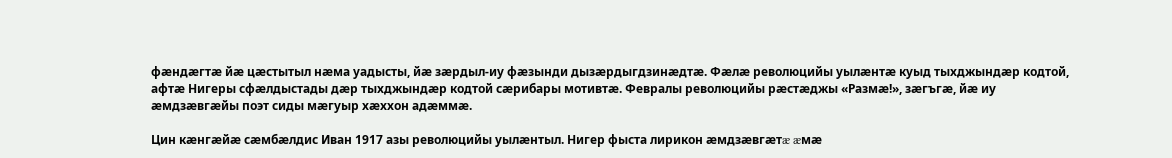фæндæгтæ йæ цæстытыл нæма уадысты, йæ зæрдыл-иу фæзынди дызæрдыгдзинæдтæ. Фæлæ революцийы уылæнтæ куыд тыхджындæр кодтой, афтæ Нигеры сфæлдыстады дæр тыхджындæр кодтой сæрибары мотивтæ. Февралы революцийы рæстæджы «Размæ!», зæгъгæ, йæ иу æмдзæвгæйы поэт сиды мæгуыр хæххон адæммæ.

Цин кæнгæйæ сæмбæлдис Иван 1917 азы революцийы уылæнтыл. Нигер фыста лирикон æмдзæвгæтæ æмæ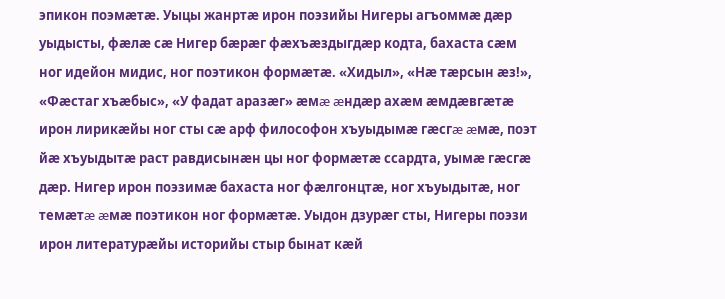эпикон поэмæтæ. Уыцы жанртæ ирон поэзийы Нигеры агъоммæ дæр уыдысты, фæлæ сæ Нигер бæрæг фæхъæздыгдæр кодта, бахаста сæм ног идейон мидис, ног поэтикон формæтæ. «Хидыл», «Нæ тæрсын æз!», «Фæстаг хъæбыс», «У фадат аразæг» æмæ æндæр ахæм æмдæвгæтæ ирон лирикæйы ног сты сæ арф философон хъуыдымæ гæсгæ æмæ, поэт йæ хъуыдытæ раст равдисынæн цы ног формæтæ ссардта, уымæ гæсгæ дæр. Нигер ирон поэзимæ бахаста ног фæлгонцтæ, ног хъуыдытæ, ног темæтæ æмæ поэтикон ног формæтæ. Уыдон дзурæг сты, Нигеры поэзи ирон литературæйы историйы стыр бынат кæй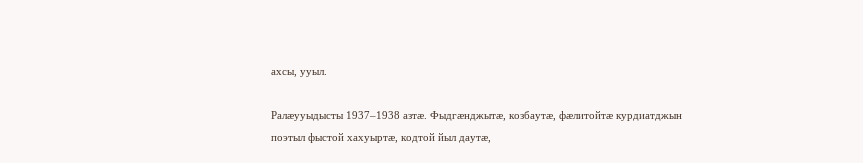ахсы, ууыл.

Ралæууыдысты 1937–1938 азтæ. Фыдгæнджытæ, козбаутæ, фæлитойтæ курдиатджын поэтыл фыстой хахуыртæ, кодтой йыл даутæ,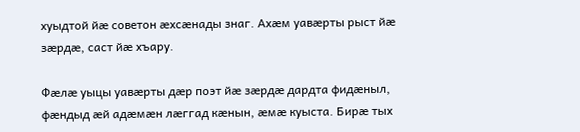хуыдтой йæ советон æхсæнады знаг. Ахæм уавæрты рыст йæ зæрдæ, саст йæ хъару.

Фæлæ уыцы уавæрты дæр поэт йæ зæрдæ дардта фидæныл, фæндыд æй адæмæн лæггад кæнын, æмæ куыста. Бирæ тых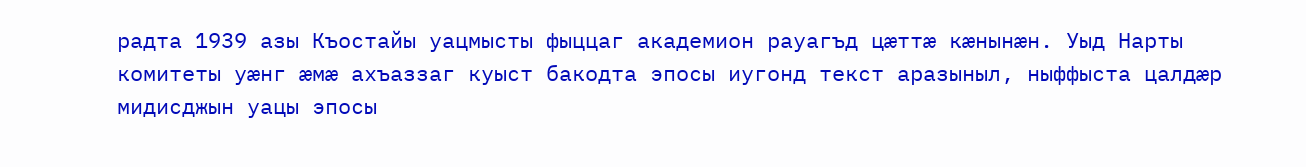радта 1939 азы Къостайы уацмысты фыццаг академион рауагъд цæттæ кæнынæн. Уыд Нарты комитеты уæнг æмæ ахъаззаг куыст бакодта эпосы иугонд текст аразыныл, ныффыста цалдæр мидисджын уацы эпосы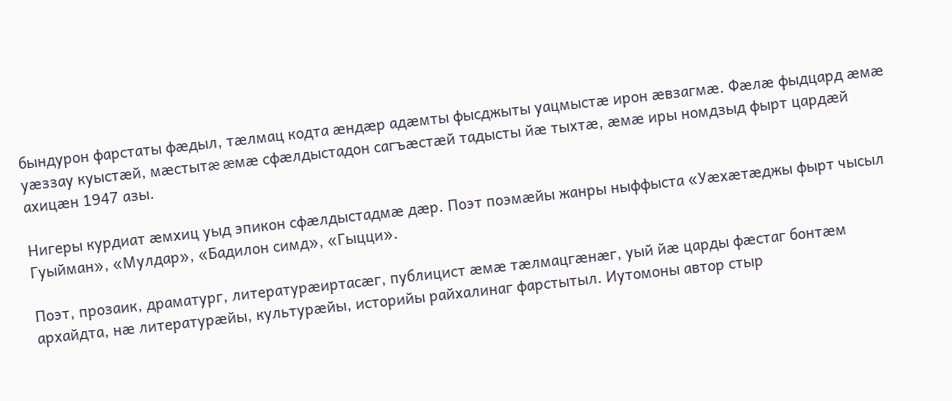бындурон фарстаты фæдыл, тæлмац кодта æндæр адæмты фысджыты уацмыстæ ирон æвзагмæ. Фæлæ фыдцард æмæ уæззау куыстæй, мæстытæ æмæ сфæлдыстадон сагъæстæй тадысты йæ тыхтæ, æмæ иры номдзыд фырт цардæй ахицæн 1947 азы.

Нигеры курдиат æмхиц уыд эпикон сфæлдыстадмæ дæр. Поэт поэмæйы жанры ныффыста «Уæхæтæджы фырт чысыл Гуыйман», «Мулдар», «Бадилон симд», «Гыцци».

Поэт, прозаик, драматург, литературæиртасæг, публицист æмæ тæлмацгæнæг, уый йæ царды фæстаг бонтæм архайдта, нæ литературæйы, культурæйы, историйы райхалинаг фарстытыл. Иутомоны автор стыр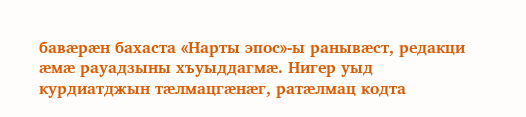бавæрæн бахаста «Нарты эпос»-ы ранывæст, редакци æмæ рауадзыны хъуыддагмæ. Нигер уыд курдиатджын тæлмацгæнæг, ратæлмац кодта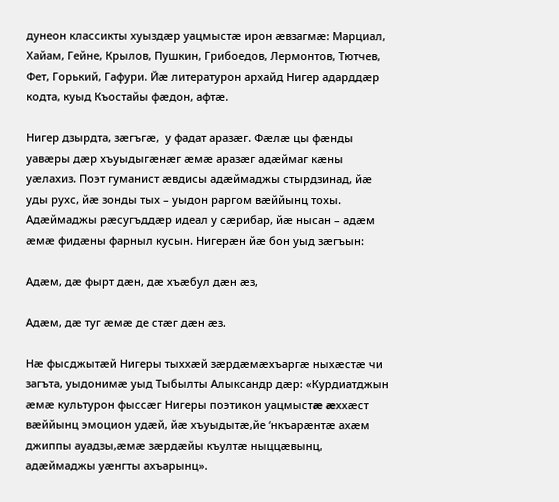дунеон классикты хуыздæр уацмыстæ ирон æвзагмæ: Марциал, Хайам, Гейне, Крылов, Пушкин, Грибоедов, Лермонтов, Тютчев, Фет, Горький, Гафури. Йæ литературон архайд Нигер адарддæр кодта, куыд Къостайы фæдон, афтæ.

Нигер дзырдта, зæгъгæ,  у фадат аразæг. Фæлæ цы фæнды уавæры дæр хъуыдыгæнæг æмæ аразæг адæймаг кæны уæлахиз. Поэт гуманист æвдисы адæймаджы стырдзинад, йæ уды рухс, йæ зонды тых – уыдон раргом вæййынц тохы. Адæймаджы рæсугъддæр идеал у сæрибар, йæ нысан – адæм æмæ фидæны фарныл кусын. Нигерæн йæ бон уыд зæгъын:

Адæм, дæ фырт дæн, дæ хъæбул дæн æз,

Адæм, дæ туг æмæ де стæг дæн æз.

Нæ фысджытæй Нигеры тыххæй зæрдæмæхъаргæ ныхæстæ чи загъта, уыдонимæ уыд Тыбылты Алыксандр дæр: «Курдиатджын æмæ культурон фыссæг Нигеры поэтикон уацмыстæ æххæст вæййынц эмоцион удæй, йæ хъуыдытæ,йе ‘нкъарæнтæ ахæм джиппы ауадзы,æмæ зæрдæйы къултæ ныццæвынц, адæймаджы уæнгты ахъарынц».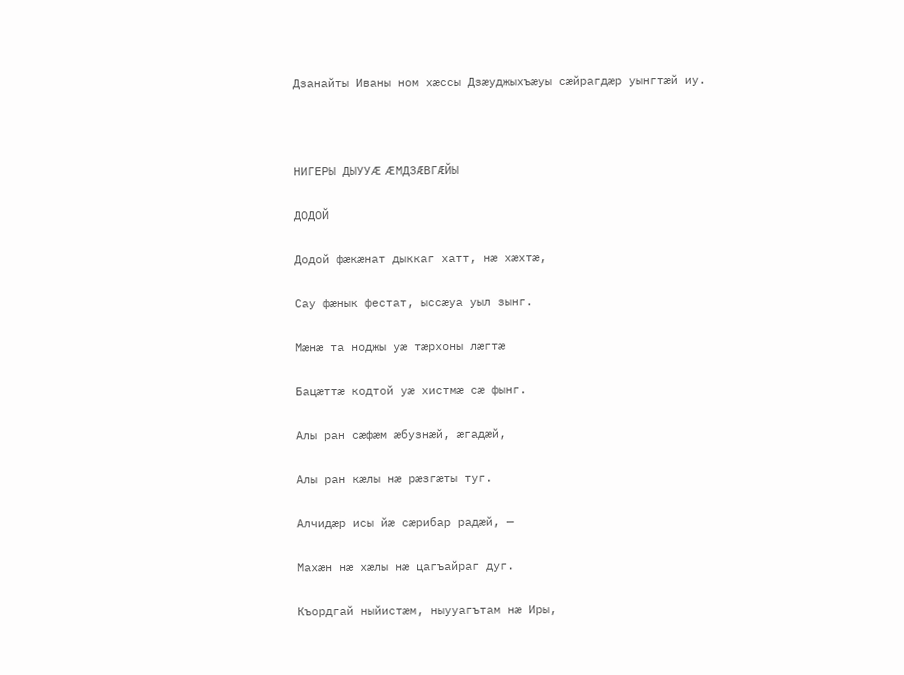Дзанайты Иваны ном хæссы Дзæуджыхъæуы сæйрагдæр уынгтæй иу.



НИГЕРЫ ДЫУУÆ ÆМДЗÆВГÆЙЫ

ДОДОЙ

Додой фæкæнат дыккаг хатт, нæ хæхтæ,

Сау фæнык фестат, ыссæуа уыл зынг.

Мæнæ та ноджы уæ тæрхоны лæгтæ

Бацæттæ кодтой уæ хистмæ сæ фынг.

Алы ран сæфæм æбузнæй, æгадæй,

Алы ран кæлы нæ рæзгæты туг.

Алчидæр исы йæ сæрибар радæй, —

Махæн нæ хæлы нæ цагъайраг дуг.

Къордгай ныйистæм, ныууагътам нæ Иры,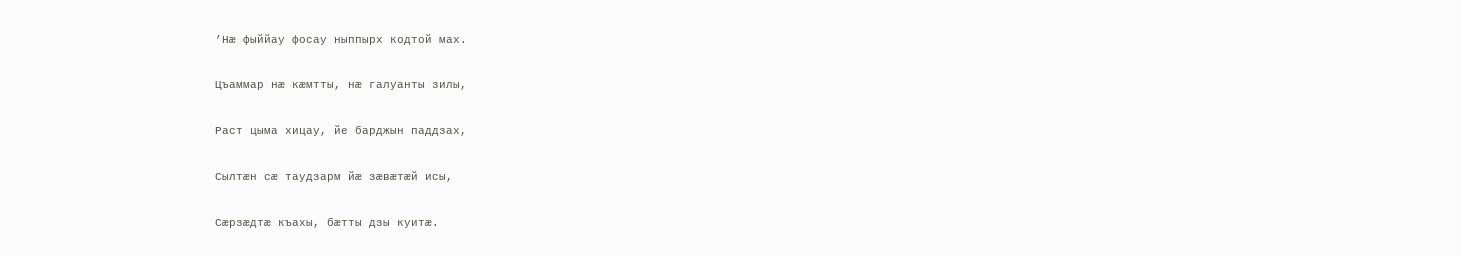’Нæ фыййау фосау ныппырх кодтой мах.

Цъаммар нæ кæмтты, нæ галуанты зилы,

Раст цыма хицау, йе барджын паддзах,

Сылтæн сæ таудзарм йæ зæвæтæй исы,

Сæрзæдтæ къахы, бæтты дзы куитæ.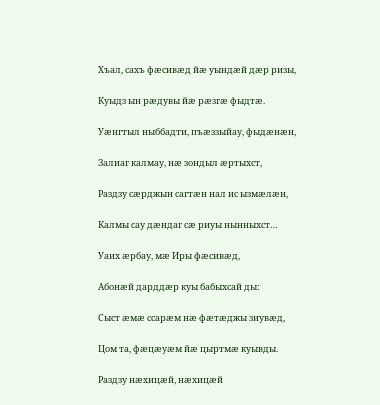Хъал, сахъ фæсивæд йæ уындæй дæр ризы,

Куыдз ын рæдувы йæ рæзгæ фыдтæ.

Уæнгтыл ныббадти, пъæззыйау, фыдæнæн,

Залиаг калмау, нæ зондыл æртыхст,

Раздзу сæрджын сагтæн нал ис ызмæлæн,

Калмы сау дæндаг сæ риуы нынныхст…

Уаих æрбау, мæ Иры фæсивæд,

Абонæй дарддæр куы бабыхсай ды:

Сыст æмæ ссарæм нæ фæтæджы зиувæд,

Цом та, фæцæуæм йæ цыртмæ куывды.

Раздзу нæхицæй, нæхицæй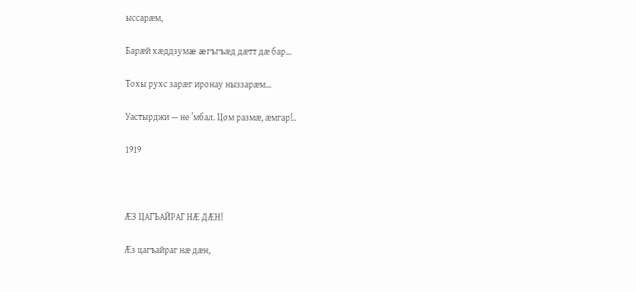ыссарæм,

Барæй хæддзумæ æгъгъæд дæтт дæ бар…

Тохы рухс зарæг иронау ныззарæм…

Уастырджи — не ’мбал. Цом размæ, æмгар!..

1919



ÆЗ ЦАГЪАЙРАГ НÆ ДÆН!

Æз цагъайраг нæ дæн,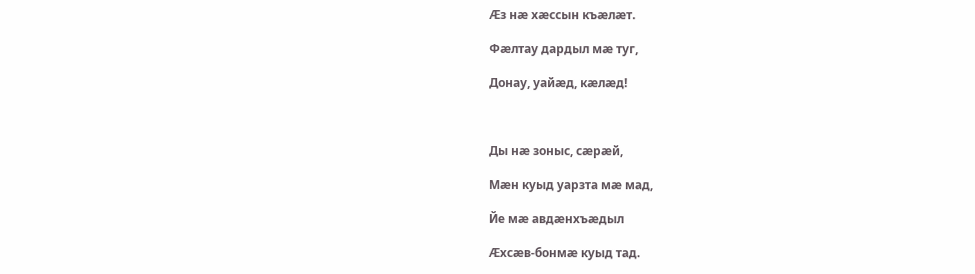Æз нæ хæссын къæлæт.

Фæлтау дардыл мæ туг,

Донау, уайæд, кæлæд!



Ды нæ зоныс, сæрæй,

Мæн куыд уарзта мæ мад,

Йе мæ авдæнхъæдыл

Æхсæв-бонмæ куыд тад.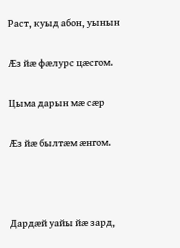Раст, куыд абон, уынын

Æз йæ фæлурс цæсгом.

Цыма дарын мæ сæр

Æз йæ былтæм æнгом.



Дардæй уайы йæ зард,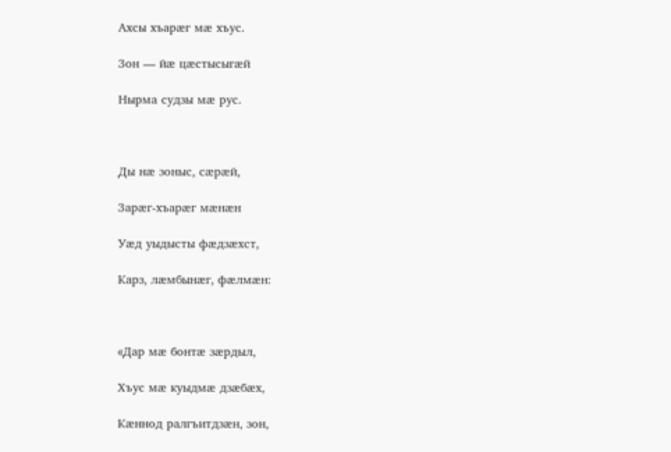Ахсы хъарæг мæ хъус.

Зон — йæ цæстысыгæй

Нырма судзы мæ рус.



Ды нæ зоныс, сæрæй,

Зарæг-хъарæг мæнæн

Уæд уыдысты фæдзæхст,

Карз, лæмбынæг, фæлмæн:



«Дар мæ бонтæ зæрдыл,

Хъус мæ куыдмæ дзæбæх,

Кæннод ралгъитдзæн, зон,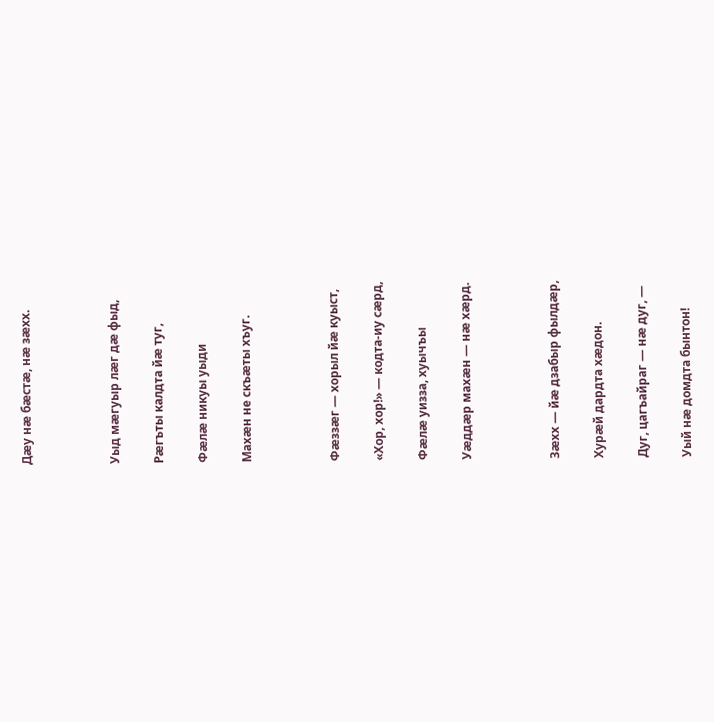Дæу нæ бæстæ, нæ зæхх.



Уыд мæгуыр лæг дæ фыд,

Рæгъты калдта йæ туг,

Фæлæ никуы уыди

Махæн не скъæты хъуг.



Фæззæг — хорыл йæ куыст,

«Хор, хор!» — кодта-иу сæрд,

Фæлæ уизза, хуычъы

Уæддæр махæн — нæ хæрд.



Зæхх — йæ дзабыр фылдæр,

Хурæй дардта хæдон.

Дуг, цагъайраг — нæ дуг, —

Уый нæ домдта бынтон!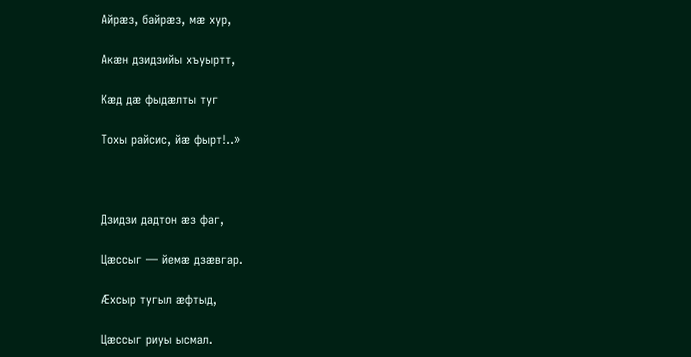Айрæз, байрæз, мæ хур,

Акæн дзидзийы хъуыртт,

Кæд дæ фыдæлты туг

Тохы райсис, йæ фырт!..»



Дзидзи дадтон æз фаг,

Цæссыг — йемæ дзæвгар.

Æхсыр тугыл æфтыд,

Цæссыг риуы ысмал.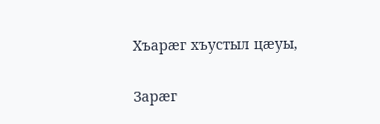Хъарæг хъустыл цæуы,

Зарæг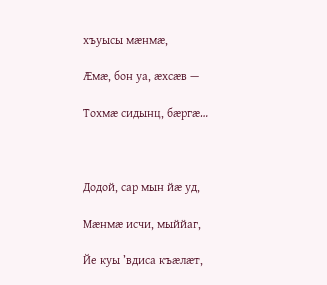хъуысы мæнмæ,

Æмæ, бон уа, æхсæв —

Тохмæ сидынц, бæргæ…



Додой, сар мын йæ уд,

Мæнмæ исчи, мыййаг,

Йе куы ’вдиса къæлæт,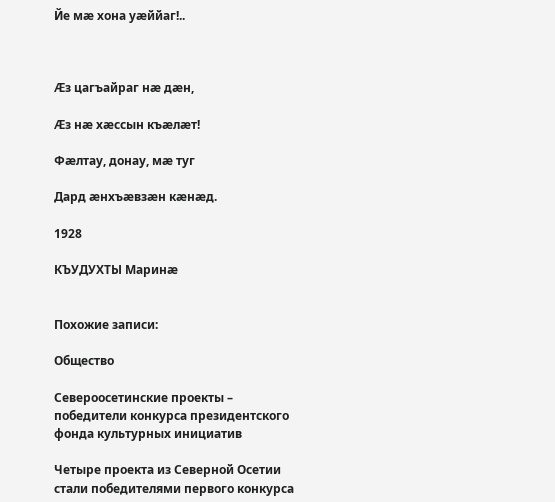Йе мæ хона уæййаг!..



Æз цагъайраг нæ дæн,

Æз нæ хæссын къæлæт!

Фæлтау, донау, мæ туг

Дард æнхъæвзæн кæнæд.

1928

КЪУДУХТЫ Маринæ


Похожие записи:

Общество

Североосетинские проекты – победители конкурса президентского фонда культурных инициатив

Четыре проекта из Северной Осетии стали победителями первого конкурса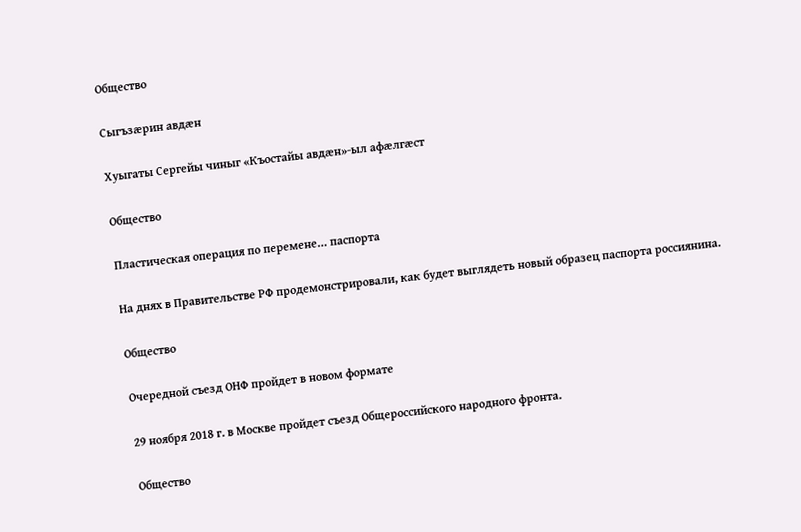Общество

Сыгъзæрин авдæн

Хуыгаты Сергейы чиныг «Къостайы авдæн»-ыл афæлгæст

Общество

Пластическая операция по перемене… паспорта

На днях в Правительстве РФ продемонстрировали, как будет выглядеть новый образец паспорта россиянина.

Общество

Очередной съезд ОНФ пройдет в новом формате

29 ноября 2018 г. в Москве пройдет съезд Общероссийского народного фронта.

Общество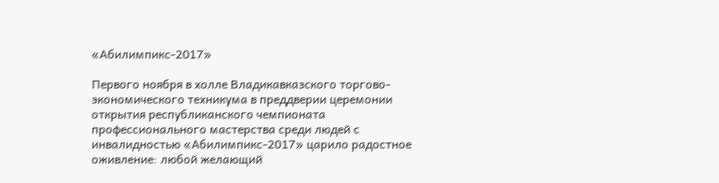«Абилимпикс-2017»

Первого ноября в холле Владикавказского торгово-экономического техникума в преддверии церемонии открытия республиканского чемпионата профессионального мастерства среди людей с инвалидностью «Абилимпикс-2017» царило радостное оживление: любой желающий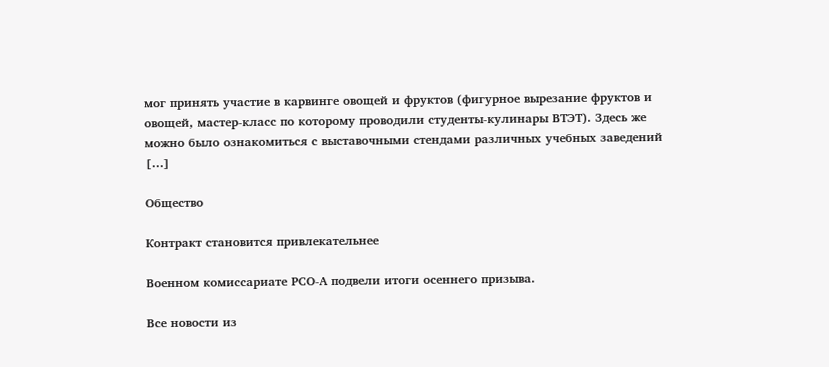мог принять участие в карвинге овощей и фруктов (фигурное вырезание фруктов и овощей, мастер-класс по которому проводили студенты-кулинары ВТЭТ). Здесь же можно было ознакомиться с выставочными стендами различных учебных заведений […]

Общество

Контракт становится привлекательнее

Военном комиссариате РСО-А подвели итоги осеннего призыва.

Все новости из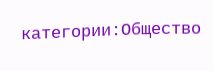категории:Общество